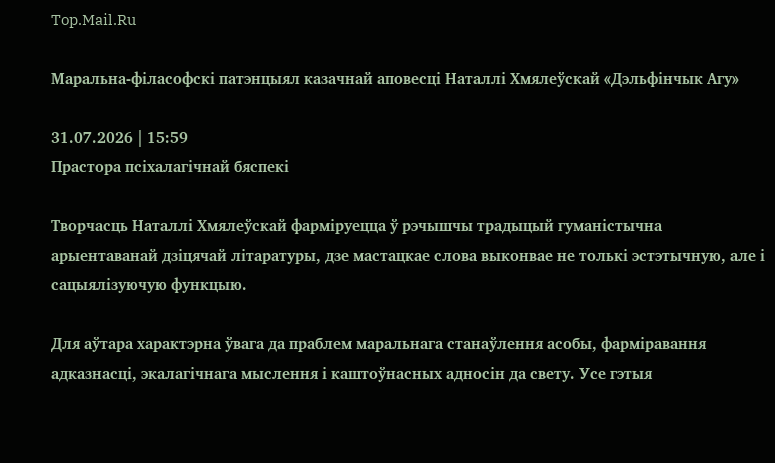Top.Mail.Ru

Маральна-філасофскі патэнцыял казачнай аповесці Наталлі Хмялеўскай «Дэльфінчык Агу»

31.07.2026 | 15:59
Прастора псіхалагічнай бяспекі

Творчасць Наталлі Хмялеўскай фарміруецца ў рэчышчы традыцый гуманістычна арыентаванай дзіцячай літаратуры, дзе мастацкае слова выконвае не толькі эстэтычную, але і сацыялізуючую функцыю.

Для аўтара характэрна ўвага да праблем маральнага станаўлення асобы, фарміравання адказнасці, экалагічнага мыслення і каштоўнасных адносін да свету. Усе гэтыя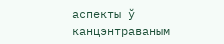аспекты ў канцэнтраваным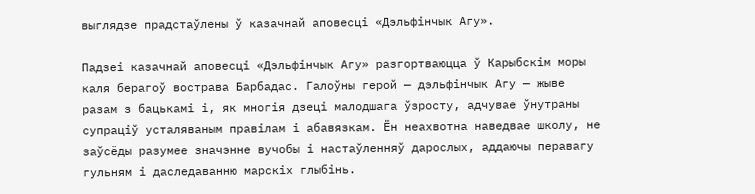выглядзе прадстаўлены ў казачнай аповесці «Дэльфінчык Агу».

Падзеі казачнай аповесці «Дэльфінчык Агу» разгортваюцца ў Карыбскім моры каля берагоў вострава Барбадас. Галоўны герой — дэльфінчык Агу — жыве разам з бацькамі і, як многія дзеці малодшага ўзросту, адчувае ўнутраны супраціў усталяваным правілам і абавязкам. Ён неахвотна наведвае школу, не заўсёды разумее значэнне вучобы і настаўленняў дарослых, аддаючы перавагу гульням і даследаванню марскіх глыбінь.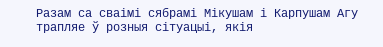Разам са сваімі сябрамі Мікушам і Карпушам Агу трапляе ў розныя сітуацыі, якія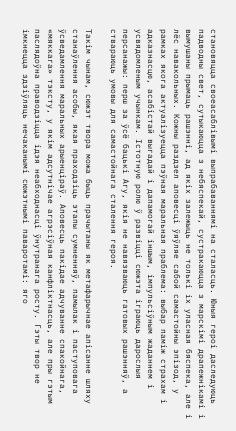становяцца своеасаблівымі выпрабаваннямі на сталасць. Юныя героі даследуюць падводны свет, сутыкаюцца з небяспекай, сустракаюцца з марскімі драпежнікамі і вымушаны прымаць рашэнні, ад якіх залежыць не толькі іх уласная бяспека, але і лёс навакольных. Кожны раздзел аповесці ўяўляе сабой самастойны эпізод, у рамках якога актуалізуецца пэўная маральная праблема: выбар паміж страхам і адказнасцю, асабістай выгадай і дапамогай іншым, імпульсіўным жаданнем і усвядомленым учынкам. Істотную ролю ў развіцці сюжэта іграюць дарослыя персанажы: перш за ўсё бацькі Агу, якія не навязваюць гатовых рашэнняў, а ствараюць умовы для самастойнага сталення героя.

Такім чынам, сюжэт твора можа быць прачытаны як метафарычнае апісанне шляху станаўлення асобы, якая праходзіць этапы сумненняў, памылак і паступовага ўсведамлення маральных арыенціраў. Аповесць пакідае адчуванне спакойнага, «мяккага» тэксту, у якім адсутнічае агрэсіўная канфліктнасць, але пры гэтым паслядоўна праводзіцца ідэя неабходнасці ўнутранага росту. Гэты твор не імкнецца здзіўляць нечаканымі сюжэтнымі паваротамі: яго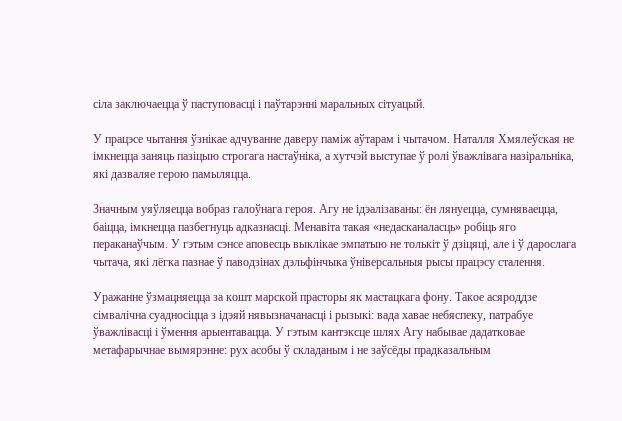сіла заключаецца ў паступовасці і паўтарэнні маральных сітуацый.

У працэсе чытання ўзнікае адчуванне даверу паміж аўтарам і чытачом. Наталля Хмялеўская не імкнецца заняць пазіцыю строгага настаўніка, а хутчэй выступае ў ролі ўважлівага назіральніка, які дазваляе герою памыляцца.

Значным уяўляецца вобраз галоўнага героя. Агу не ідэалізаваны: ён лянуецца, сумняваецца, баіцца, імкнецца пазбегнуць адказнасці. Менавіта такая «недасканаласць» робіць яго пераканаўчым. У гэтым сэнсе аповесць выклікае эмпатыю не толькіт ў дзіцяці, але і ў дарослага чытача, які лёгка пазнае ў паводзінах дэльфінчыка ўніверсальныя рысы працэсу сталення.

Уражанне ўзмацняецца за кошт марской прасторы як мастацкага фону. Такое асяроддзе сімвалічна суадносіцца з ідэяй нявызначанасці і рызыкі: вада хавае небяспеку, патрабуе ўважлівасці і ўмення арыентавацца. У гэтым кантэксце шлях Агу набывае дадатковае метафарычнае вымярэнне: рух асобы ў складаным і не заўсёды прадказальным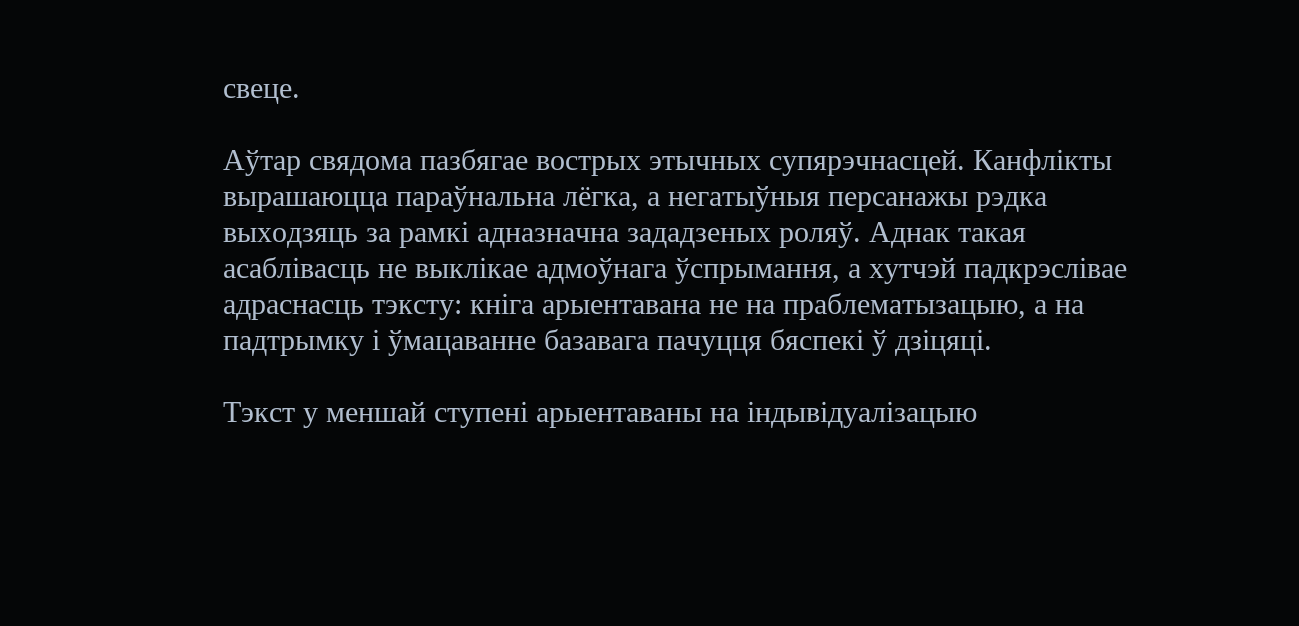свеце.

Аўтар свядома пазбягае вострых этычных супярэчнасцей. Канфлікты вырашаюцца параўнальна лёгка, а негатыўныя персанажы рэдка выходзяць за рамкі адназначна зададзеных роляў. Аднак такая асаблівасць не выклікае адмоўнага ўспрымання, а хутчэй падкрэслівае адраснасць тэксту: кніга арыентавана не на праблематызацыю, а на падтрымку і ўмацаванне базавага пачуцця бяспекі ў дзіцяці.

Тэкст у меншай ступені арыентаваны на індывідуалізацыю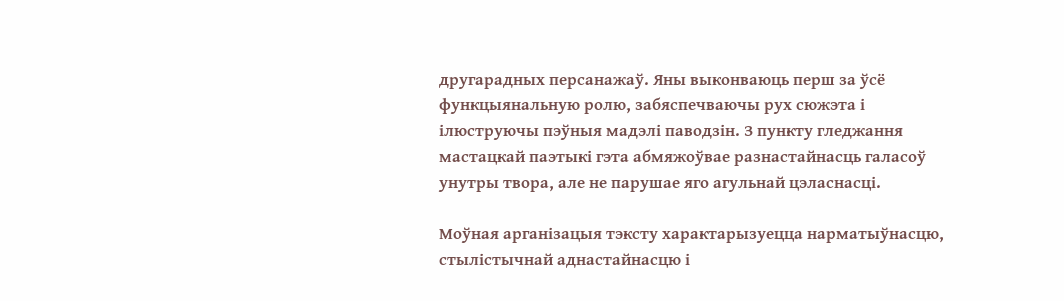другарадных персанажаў. Яны выконваюць перш за ўсё функцыянальную ролю, забяспечваючы рух сюжэта і ілюструючы пэўныя мадэлі паводзін. З пункту гледжання мастацкай паэтыкі гэта абмяжоўвае разнастайнасць галасоў унутры твора, але не парушае яго агульнай цэласнасці.

Моўная арганізацыя тэксту характарызуецца нарматыўнасцю, стылістычнай аднастайнасцю і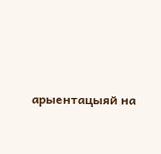арыентацыяй на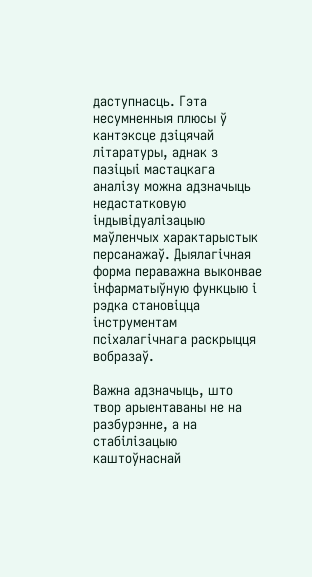даступнасць. Гэта несумненныя плюсы ў кантэксце дзіцячай літаратуры, аднак з пазіцыі мастацкага аналізу можна адзначыць недастатковую індывідуалізацыю маўленчых характарыстык персанажаў. Дыялагічная форма пераважна выконвае інфарматыўную функцыю і рэдка становіцца інструментам псіхалагічнага раскрыцця вобразаў.

Важна адзначыць, што твор арыентаваны не на разбурэнне, а на стабілізацыю каштоўнаснай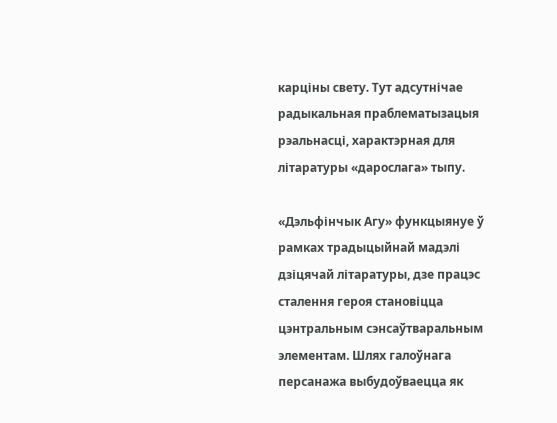карціны свету. Тут адсутнічае радыкальная праблематызацыя рэальнасці, характэрная для літаратуры «дарослага» тыпу.

«Дэльфінчык Агу» функцыянуе ў рамках традыцыйнай мадэлі дзіцячай літаратуры, дзе працэс сталення героя становіцца цэнтральным сэнсаўтваральным элементам. Шлях галоўнага персанажа выбудоўваецца як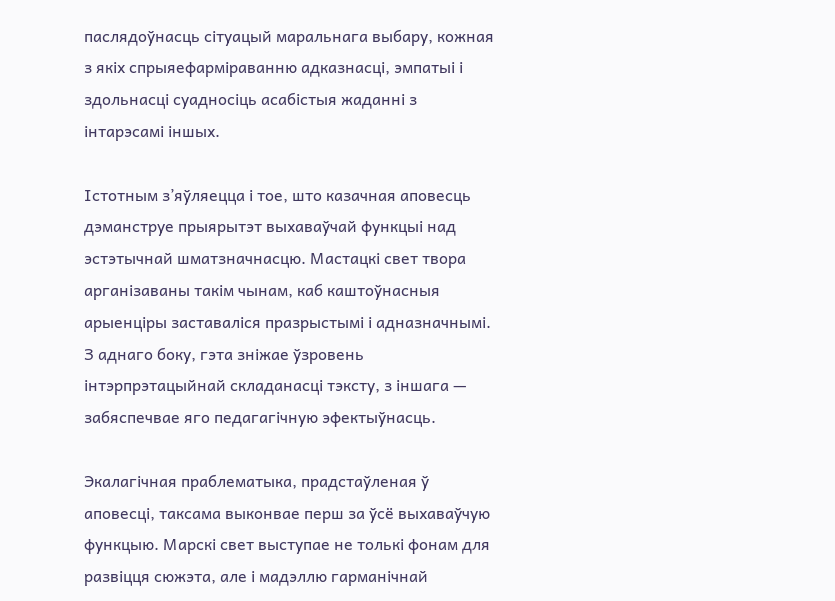паслядоўнасць сітуацый маральнага выбару, кожная з якіх спрыяефарміраванню адказнасці, эмпатыі і здольнасці суадносіць асабістыя жаданні з інтарэсамі іншых.

Істотным з’яўляецца і тое, што казачная аповесць дэманструе прыярытэт выхаваўчай функцыі над эстэтычнай шматзначнасцю. Мастацкі свет твора арганізаваны такім чынам, каб каштоўнасныя арыенціры заставаліся празрыстымі і адназначнымі. З аднаго боку, гэта зніжае ўзровень інтэрпрэтацыйнай складанасці тэксту, з іншага — забяспечвае яго педагагічную эфектыўнасць.

Экалагічная праблематыка, прадстаўленая ў аповесці, таксама выконвае перш за ўсё выхаваўчую функцыю. Марскі свет выступае не толькі фонам для развіцця сюжэта, але і мадэллю гарманічнай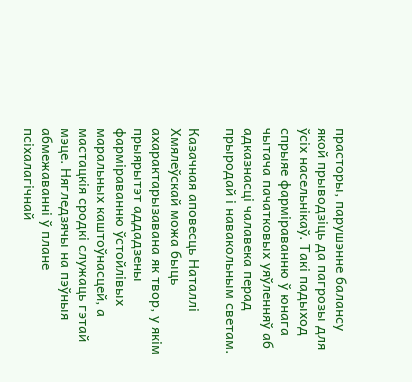прасторы, парушэнне балансу якой прыводзіць да пагрозы для ўсіх насельнікаў. Такі падыход спрыяе фарміраванню ў юнага чытача пачатковых уяўленняў аб адказнасці чалавека перад прыродай і навакольным светам.

Казачная аповесць Наталлі Хмялеўскай можа быць ахарактарызавана як твор, у якім прыярытэт аддадзены фарміраванню ўстойлівых маральных каштоўнасцей, а мастацкія сродкі служаць гэтай мэце. Нягледзячы на пэўныя абмежаванні ў плане псіхалагічнай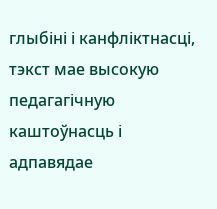глыбіні і канфліктнасці, тэкст мае высокую педагагічную каштоўнасць і адпавядае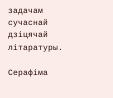задачам сучаснай дзіцячай літаратуры.

Серафіма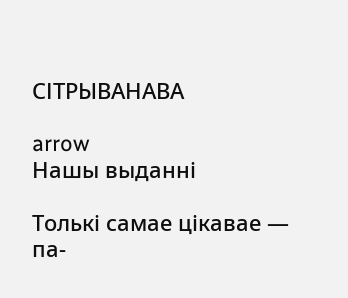СІТРЫВАНАВА

arrow
Нашы выданні

Толькі самае цікавае — па-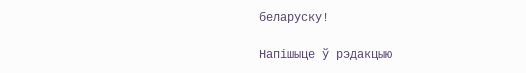беларуску!

Напішыце ў рэдакцыю